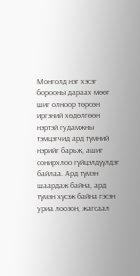Монголд нэг хэсэг борооны дараах мөөг шиг олноор төрсөн иргэний хөдөлгөөн нэртэй гудамжны тэмцэгчид ард түмний нэрийг барьж, ашиг сонирхлоо гүйцэлдүүлдэг байлаа. Ард түмэн шаардаж байна, ард түмэн хүсэж байна гэсэн уриа лоозон, жагсаал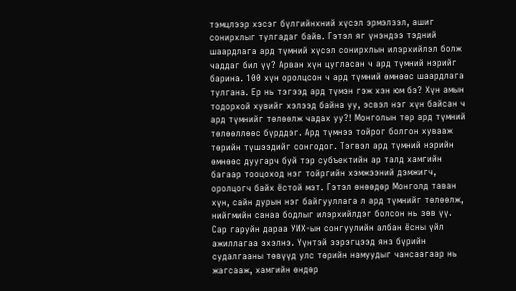тэмцлээр хэсэг бүлгийнхний хүсэл эрмэлзэл, ашиг сонирхлыг тулгадаг байв. Гэтэл яг үнэндээ тэдний шаардлага ард түмний хүсэл сонирхлын илэрхийлэл болж чаддаг бил үү? Арван хүн цугласан ч ард түмний нэрийг барина. 100 хүн оролцсон ч ард түмний өмнөөс шаардлага тулгана. Ер нь тэгээд ард түмэн гэж хэн юм бэ? Хүн амын тодорхой хувийг хэлээд байна уу, эсвэл нэг хүн байсан ч ард түмнийг төлөөлж чадах уу?! Монголын төр ард түмний төлөөллөөс бүрддэг. Ард түмнээ тойрог болгон хувааж төрийн түшээдийг сонгодог. Тэгвэл ард түмний нэрийн өмнөөс дуугарч буй тэр субъектийн ар талд хамгийн багаар тооцоход нэг тойргийн хэмжээний дэмжигч, оролцогч байх ёстой мэт. Гэтэл өнөөдөр Монголд таван хүн, сайн дурын нэг байгууллага л ард түмнийг төлөөлж, нийгмийн санаа бодлыг илэрхийлдэг болсон нь зөв үү.
Сар гаруйн дараа УИХ-ын сонгуулийн албан ёсны үйл ажиллагаа эхэлнэ. Үүнтэй зэрэгцээд янз бүрийн судалгааны төвүүд улс төрийн намуудыг чансаагаар нь жагсааж, хамгийн өндөр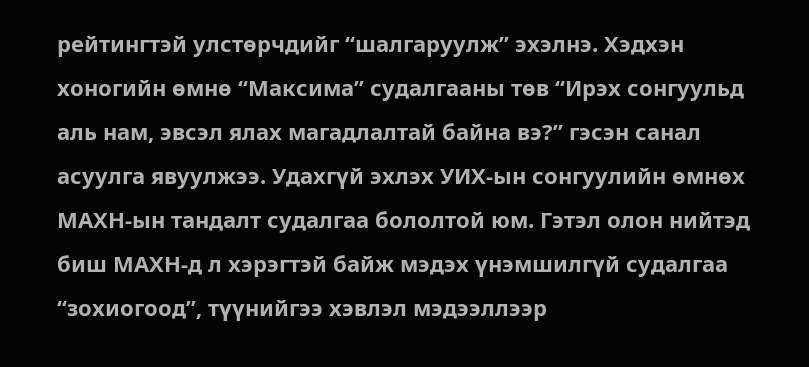рейтингтэй улстөрчдийг “шалгаруулж” эхэлнэ. Хэдхэн хоногийн өмнө “Максима” судалгааны төв “Ирэх сонгуульд аль нам, эвсэл ялах магадлалтай байна вэ?” гэсэн санал асуулга явуулжээ. Удахгүй эхлэх УИХ-ын сонгуулийн өмнөх МАХН-ын тандалт судалгаа бололтой юм. Гэтэл олон нийтэд биш МАХН-д л хэрэгтэй байж мэдэх үнэмшилгүй судалгаа “зохиогоод”, түүнийгээ хэвлэл мэдээллээр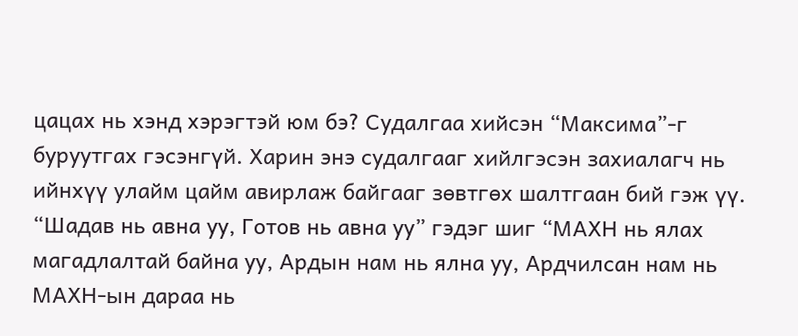цацах нь хэнд хэрэгтэй юм бэ? Судалгаа хийсэн “Максима”-г буруутгах гэсэнгүй. Харин энэ судалгааг хийлгэсэн захиалагч нь ийнхүү улайм цайм авирлаж байгааг зөвтгөх шалтгаан бий гэж үү. “Шадав нь авна уу, Готов нь авна уу” гэдэг шиг “МАХН нь ялах магадлалтай байна уу, Ардын нам нь ялна уу, Ардчилсан нам нь МАХН-ын дараа нь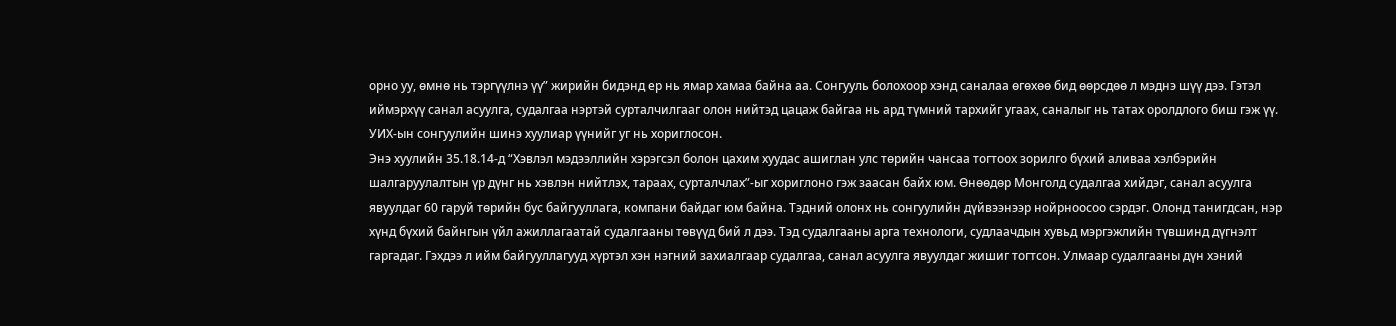орно уу, өмнө нь тэргүүлнэ үү” жирийн бидэнд ер нь ямар хамаа байна аа. Сонгууль болохоор хэнд саналаа өгөхөө бид өөрсдөө л мэднэ шүү дээ. Гэтэл иймэрхүү санал асуулга, судалгаа нэртэй сурталчилгааг олон нийтэд цацаж байгаа нь ард түмний тархийг угаах, саналыг нь татах оролдлого биш гэж үү. УИХ-ын сонгуулийн шинэ хуулиар үүнийг уг нь хориглосон.
Энэ хуулийн 35.18.14-д “Хэвлэл мэдээллийн хэрэгсэл болон цахим хуудас ашиглан улс төрийн чансаа тогтоох зорилго бүхий аливаа хэлбэрийн шалгаруулалтын үр дүнг нь хэвлэн нийтлэх, тараах, сурталчлах”-ыг хориглоно гэж заасан байх юм. Өнөөдөр Монголд судалгаа хийдэг, санал асуулга явуулдаг 60 гаруй төрийн бус байгууллага, компани байдаг юм байна. Тэдний олонх нь сонгуулийн дүйвээнээр нойрноосоо сэрдэг. Олонд танигдсан, нэр хүнд бүхий байнгын үйл ажиллагаатай судалгааны төвүүд бий л дээ. Тэд судалгааны арга технологи, судлаачдын хувьд мэргэжлийн түвшинд дүгнэлт гаргадаг. Гэхдээ л ийм байгууллагууд хүртэл хэн нэгний захиалгаар судалгаа, санал асуулга явуулдаг жишиг тогтсон. Улмаар судалгааны дүн хэний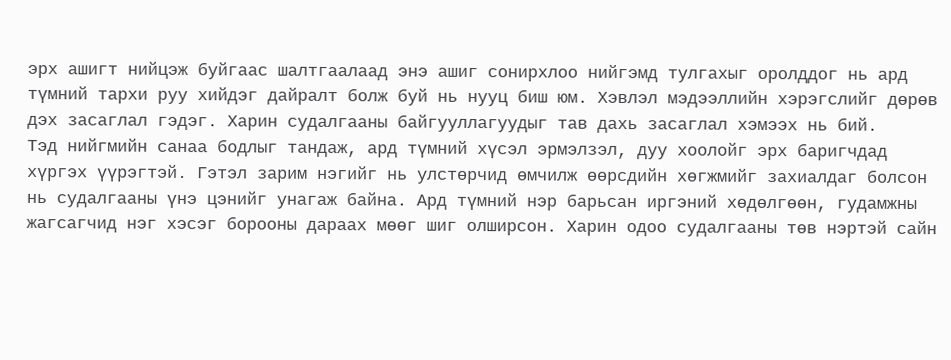эрх ашигт нийцэж буйгаас шалтгаалаад энэ ашиг сонирхлоо нийгэмд тулгахыг оролддог нь ард түмний тархи руу хийдэг дайралт болж буй нь нууц биш юм. Хэвлэл мэдээллийн хэрэгслийг дөрөв дэх засаглал гэдэг. Харин судалгааны байгууллагуудыг тав дахь засаглал хэмээх нь бий.
Тэд нийгмийн санаа бодлыг тандаж, ард түмний хүсэл эрмэлзэл, дуу хоолойг эрх баригчдад хүргэх үүрэгтэй. Гэтэл зарим нэгийг нь улстөрчид өмчилж өөрсдийн хөгжмийг захиалдаг болсон нь судалгааны үнэ цэнийг унагаж байна. Ард түмний нэр барьсан иргэний хөдөлгөөн, гудамжны жагсагчид нэг хэсэг борооны дараах мөөг шиг олширсон. Харин одоо судалгааны төв нэртэй сайн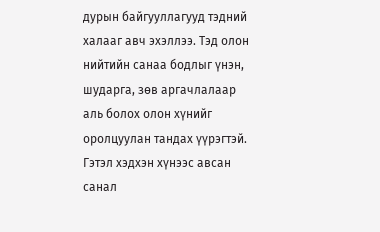дурын байгууллагууд тэдний халааг авч эхэллээ. Тэд олон нийтийн санаа бодлыг үнэн, шударга, зөв аргачлалаар аль болох олон хүнийг оролцуулан тандах үүрэгтэй. Гэтэл хэдхэн хүнээс авсан санал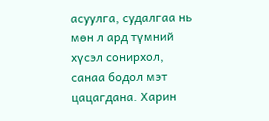асуулга, судалгаа нь мөн л ард түмний хүсэл сонирхол, санаа бодол мэт цацагдана. Харин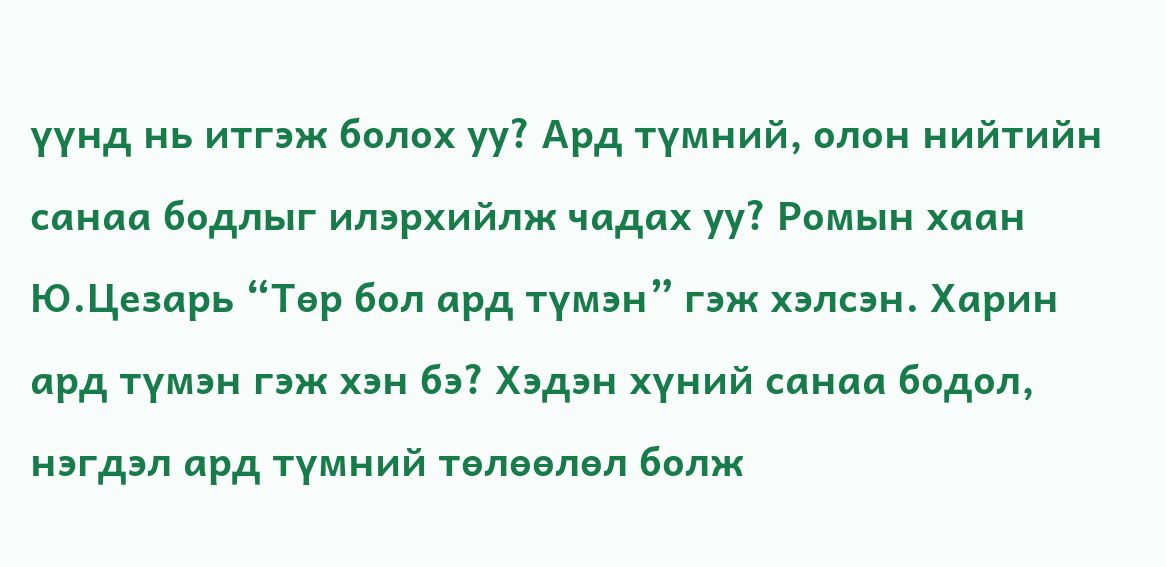үүнд нь итгэж болох уу? Ард түмний, олон нийтийн санаа бодлыг илэрхийлж чадах уу? Ромын хаан Ю.Цезарь “Төр бол ард түмэн” гэж хэлсэн. Харин ард түмэн гэж хэн бэ? Хэдэн хүний санаа бодол, нэгдэл ард түмний төлөөлөл болж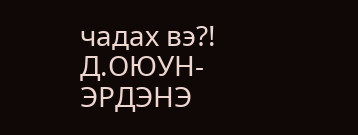чадах вэ?!
Д.ОЮУН-ЭРДЭНЭ